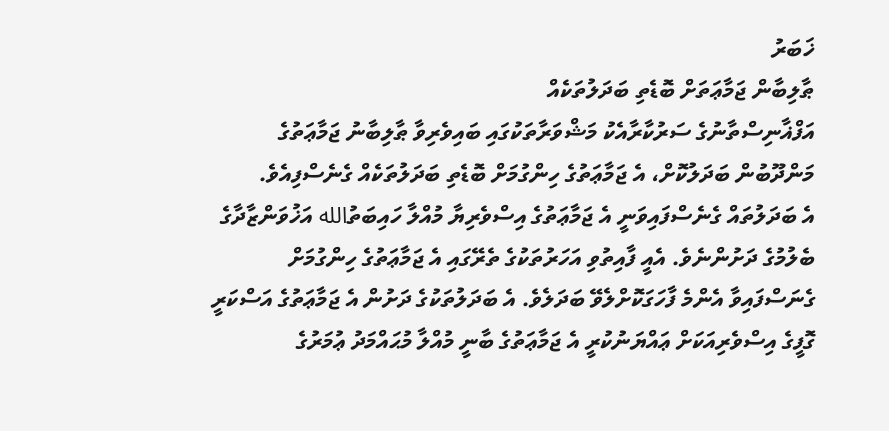ޚަބަރު
ޠާލިބާން ޖަމާޢަތަށް ބޮޑެތި ބަދަލުތަކެއް
އަފްޣާނިސްތާނުގެ ސަރުކާރާއެކު މަޝްވަރާތަކުގައި ބައިވެރިވާ ޠާލިބާނު ޖަމާޢަތުގެ މަންދޫބުން ބަދަލުކޮށް، އެ ޖަމާޢަތުގެ ހިންގުމަށް ބޮޑެތި ބަދަލުތަކެއް ގެނެސްފިއެވެ.
އެ ބަދަލުތައް ގެނެސްފައިވަނީ އެ ޖަމާޢަތުގެ އިސްވެރިޔާ މުއްލާ ހައިބަތުالله އަޚުވަންޒާދާގެ ބެލުމުގެ ދަށުންނެވެ. އެއީ ފާއިތުވި އަހަރުތަކުގެ ތެރޭގައި އެ ޖަމާޢަތުގެ ހިންގުމަށް ގެނަސްފައިވާ އެންމެ ފާހަގަކޮށްލެވޭ ބަދަލެވެ. އެ ބަދަލުތަކުގެ ދަށުން އެ ޖަމާޢަތުގެ އަސްކަރީ ގޮފީގެ އިސްވެރިއަކަށް ޢައްޔަނުކުރީ އެ ޖަމާޢަތުގެ ބާނީ މުއްލާ މުޙައްމަދު ޢުމަރުގެ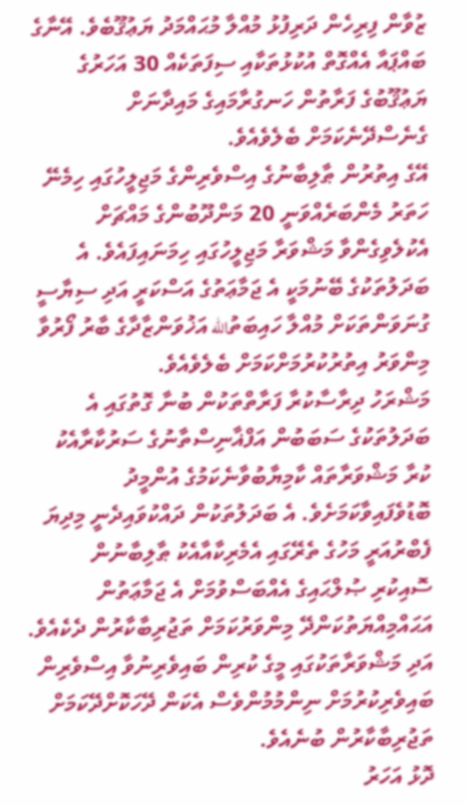ޒުވާން ފިރިހެން ދަރިފުޅު މުއްލާ މުޙައްމަދު ޔަޢުޤޫބެވެ. އޭނާގެ ބައްޕައާ އެއްގޮތް އުކުޅުތަކާއި ސިފަތަކެއް 30 އަހަރުގެ ޔަޢުޤޫބުގެ ފަރާތުން ހަނގުރާމައިގެ މައިދާނަށް ގެނެސްދޭނެކަމަށް ބެލެވެއެވެ.
އޭގެ އިތުރުން ޠާލިބާނުގެ އިސްވެރިންގެ މަޖިލީހުގައި ހިމެނޭ ހަތަރު މެންބަރެއްވަނީ 20 މަންދޫބުންގެ މައްޗަށް އެކުލެވިގެންވާ މަޝްވަރާ މަޖިލީހުގައި ހިމަނައިފައެވެ. އެ ބަދަލުތަކުގެ ބޭނުމަކީ އެ ޖަމާޢަތުގެ އަސްކަރީ އަދި ސިޔާސީ ގުނަވަންތަކަށް މުއްލާ ހައިބަތުالله އަޚުވަންޒާދާގެ ބާރު ފޯރުވާ މިންވަރު އިތުރުކުރުމަށްކަމަށް ބެލެވެއެވެ.
މަޝްރަހު ދިރާސާކުރާ ފަރާތްތަކުން ބުނާ ގޮތުގައި އެ ބަދަލުތަކުގެ ސަބަބުން އަފްޣާނިސްތާނުގެ ސަރުކާރާއެކު ކުރާ މަޝްވަރާތައް ކާމިޔާބުވާނެކަމުގެ އުންމީދު ބޮޑުވެފައިވާކަމަށެވެ. އެ ބަދަލުތަކުން ދައްކުވައިދެނީ މިދިޔަ ފެބްރުއަރީ މަހުގެ ތެރޭގައި އެމެރިކާއާއެކު ޠާލިބާނުން ސޮއިކުރި ޞުލްޙައިގެ އެއްބަސްވުމަށް އެ ޖަމާޢަތުން އަޙައްމިއްޔަތުކަންދޭ މިންވަރުކަމަށް ތަޖުރިބާކާރުން ދެކެއެވެ. އަދި މަޝްވަރާތަކުގައި މީގެ ކުރިން ބައިވެރިނުވާ އިސްވެރިން ބައިވެރިކުރުމަށް ނިންމުމުންވެސް އެކަން ދޭހަކޮށްދޭކަމަށް ތަޖުރިބާކާރުން ބުނެއެވެ.
ދޮޅު އަހަރު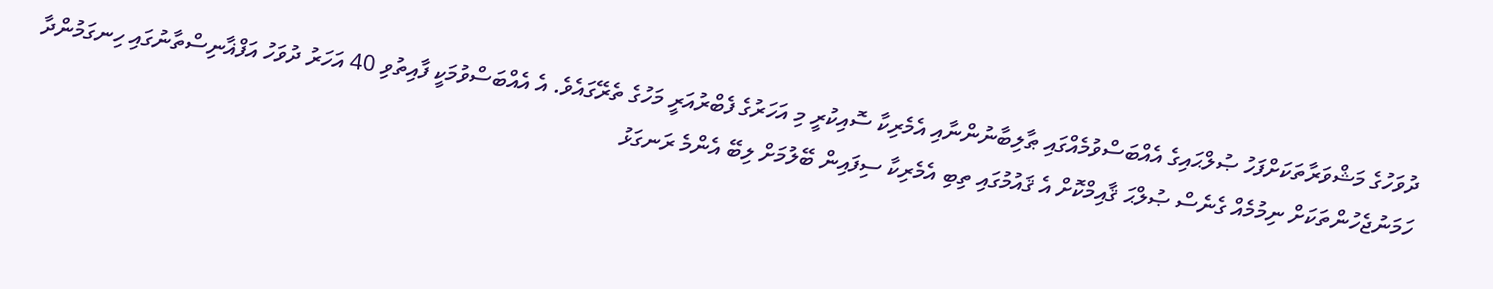ދުވަހުގެ މަޝްވަރާތަކަށްފަހު ޞުލްޙައިގެ އެއްބަސްވުމެއްގައި ޠާލިބާނުންނާއި އެމެރިކާ ސޮއިކުރީ މި އަހަރުގެ ފެބްރުއަރީ މަހުގެ ތެރޭގައެވެ. އެ އެއްބަސްވުމަކީ ފާއިތުވި 40 އަހަރު ދުވަހު އަފްޣާނިސްތާނުގައި ހިނގަމުންދާ ހަމަނުޖެހުންތަކަށް ނިމުމެއް ގެނެސް ޞުލްޙަ ޤާއިމްކޮށް އެ ޤައުމުގައި ތިބި އެމެރިކާ ސިފައިން ބޭލުމަށް ލިބޭ އެންމެ ރަނގަޅު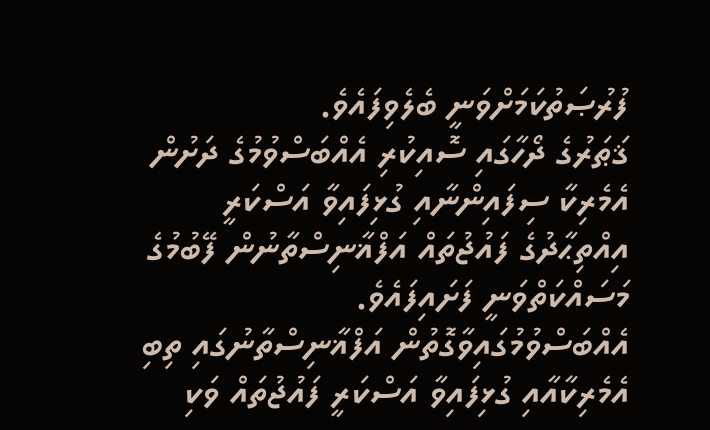ފުރުޞަތުކަމަށްވަނީ ބެލެވިފައެވެ.
ޤަޠަރުގެ ދޯހާގައި ސޮއިކުރި އެއްބަސްވުމުގެ ދަށުން އެމެރިކާ ސިފައިންނާއި ގުޅިފައިވާ އަސްކަރީ އިއްތިޙާދުގެ ފައުޖުތައް އަފްޣާނިސްތާނުން ފޭބުމުގެ މަސައްކަތްވަނީ ފަށައިފައެވެ. އެއްބަސްވުމުގައިވާގޮތުން އަފްޣާނިސްތާނުގައި ތިބި އެމެރިކާއާއި ގުޅިފައިވާ އަސްކަރީ ފައުޖުތައް ވަކި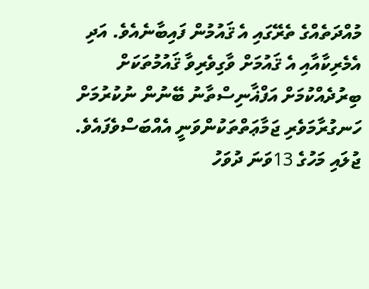މުއްދަތެއްގެ ތެރޭގައި އެ ޤައުމުން ފައިބާނެއެވެ. އަދި އެމެރިކާއާއި އެ ޤައުމަށް ވާގިވެރިވާ ޤައުމުތަކަށް ބިރުދެއްކުމަށް އަފްޣާނިސްތާނު ބޭނުން ނުކުރުމަށް ހަނގުރާމަވެރި ޖަމާޢަތްތަކުންވަނީ އެއްބަސްވެފައެވެ.
ޖުލައި މަހުގެ 13ވަނަ ދުވަހު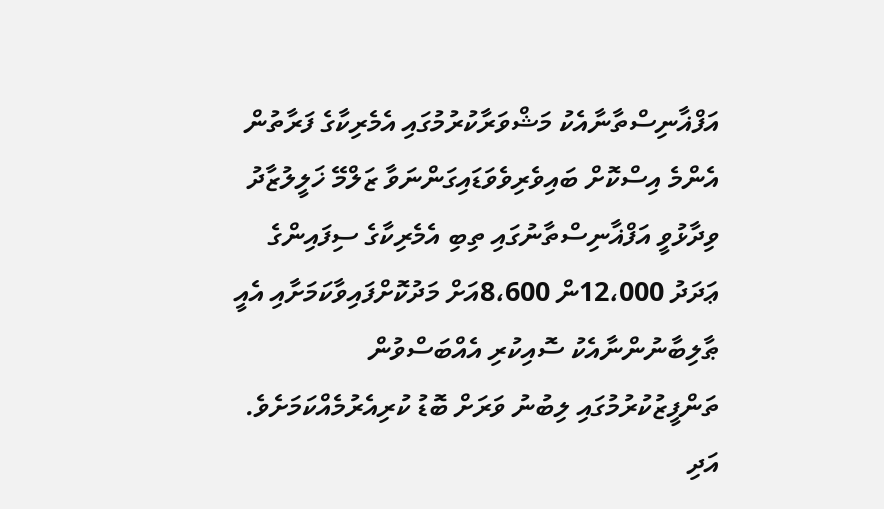އަފްޣާނިސްތާނާއެކު މަޝްވަރާކުރުމުގައި އެމެރިކާގެ ފަރާތުން އެންމެ އިސްކޮށް ބައިވެރިވެވަޑައިގަންނަވާ ޒަލްމޭ ޚަލީލުޒާދު ވިދާޅުވީ އަފްޣާނިސްތާނުގައި ތިބި އެމެރިކާގެ ސިފައިންގެ ޢަދަދު 12،000ން 8،600އަށް މަދުކޮށްފައިވާކަމަށާއި އެއީ ޠާލިބާނުންނާއެކު ސޮއިކުރި އެއްބަސްވުން ތަންފީޒުކުރުމުގައި ލިބުނު ވަރަށް ބޮޑު ކުރިއެރުމެއްކަމަށެވެ. އަދި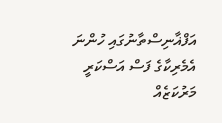އަފްޣާނިސްތާނުގައި ހުންނަ އެމެރިކާގެ ފަސް އަސްކަރީ މަރުކަޒެއް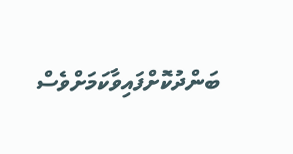ބަންދުކޮށްފައިވާކަމަށްވެސް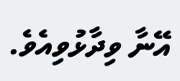އޭނާ ވިދާޅުވިއެވެ.